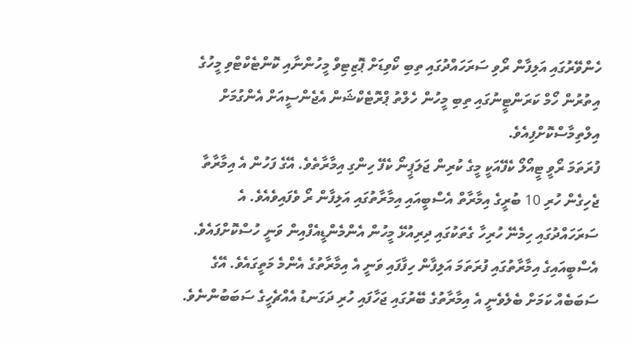ހެންވޭރުގައި އަލިފާން ރޯވި ސަރަހައްދުގައި ތިބި ކޯވިޑަށް ޕޮޒިޓިވް މީހުންނާއި ކޮންޓެކްޓްވި މީހުގެ އިތުރުން ހޯމް ކަރަންޓީނުގައި ތިބި މީހުން ހެލްތު ޕްރޮޓެކްޝަން އެޖެންސީއަށް އެންގުމަށް އިލްތިމާސްކޮށްފިއެވެ.
ފުރަތަމަ ރޯވީ ޓީއޯލޯ ކެފޭއަކީ މީގެ ކުރިން ޖަލަޕީނޯ ކެފޭ ހިންގި އިމާރާތެވެ. އޭގެ ފަހުން އެ އިމާރާތާ ޖެހިގެން ހުރި 10 ބުރީގެ އިމާރާތް އެސްބީއައި އިމާރާތުގައި އަލިފާން ރޯ ވެފައިވެއެވެ. އެ ސަރަހައްދުގައި ހިމެނޭ ހުރިހާ ގެތަކުގައި ދިރިއުޅޭ މީހުން އެންމެންޑީއެފްއިން ވަނީ ހުސްކޮށްފައެވެ. އެސްބީއައިގެ އިމާރާތުގައި ފުރަތަމަ އަލިފާން ހިފާފައި ވަނީ އެ އިމާރާތުގެ އެންމެ މަތީގައެވެ. އޭގެ ސަބަބެއް ކަމަށް ބެލެވެނީ އެ އިމާރާތުގެ ބޭރުގައި ޖަހާފައި ހުރި ދަގަނޑު އެއްޗެހީގެ ސަބަބުންނެވެ.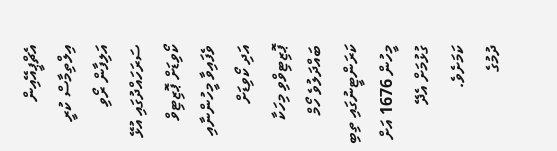އެޗްޕީއޭއިން އިލްތިމާސް ކުރީ އަލިފާން ރޯވި ސަރަހައްދުގައި އުޅޭ ކޯވިޑަށް ޕޮޒިޓިވް ވެފައިވާ މީހުންނާއި އަދި ކޯވިޑަށް ޕޮޒިޓިވްވި މިހަކާ ބައްދަލުވެ ހޯމް ކަރަންޓީނުގައި ތިބި މީހުން 1676 އަށް ގުޅުމަށް އެދޭ ކަމަށެވެ.
ދުމުގެ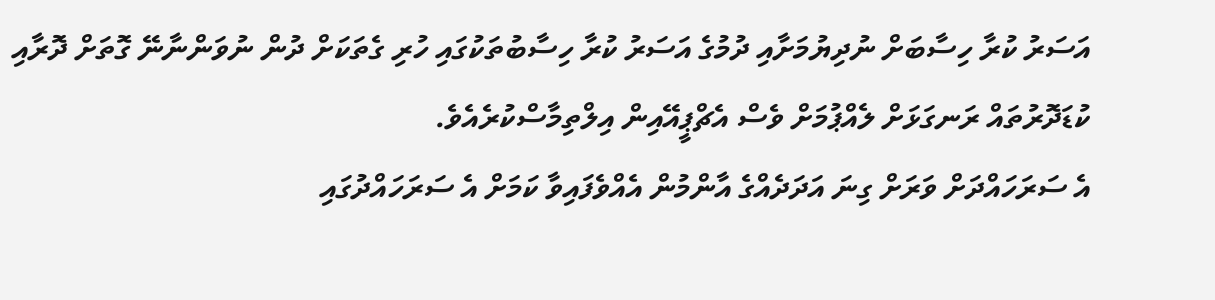އަސަރު ކުރާ ހިސާބަށް ނުދިޔުމަށާއި ދުމުގެ އަސަރު ކުރާ ހިސާބުތަކުގައި ހުރި ގެތަކަށް ދުން ނުވަންނާނޭ ގޮތަށް ދޮރާއި ކުޑަދޮރުތައް ރަނގަޅަށް ލެއްޕުމަށް ވެސް އެޗްޕީއޭއިން އިލްތިމާސްކުރެއެވެ.
އެ ސަރަހައްދަށް ވަރަށް ގިނަ އަދަދެއްގެ އާންމުން އެއްވެފައިވާ ކަމަށް އެ ސަރަހައްދުގައި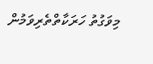މިވަގުތު ހަރަކާތްތެރިވަމުން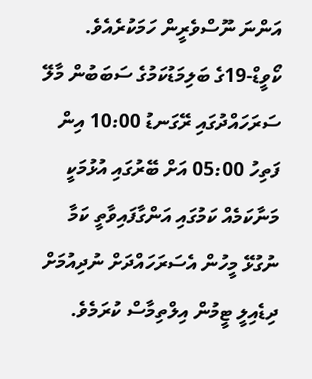އަންނަ ނޫސްވެރީން ހަމަކުރެއެވެ.
ކޯވީޑް-19ގެ ބަލިމަޑުކަމުގެ ސަބަބުން މާލޭ ސަރަހައްދުގައި ރޭގަނޑު 10:00 އިން ފަތިހު 05:00 އަށް ބޭރުގައި އުޅުމަކީ މަނާކަމެއް ކަމުގައި އަންގާފައިވާތީ ކަމާ ނުގުޅޭ މީހުން އެސަރަހައްދަށް ނުދިއުމަށް ދިޑެއިލީ ޓީމުން އިލްތިމާސް ކުރަމެވެ.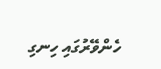ހެންވޭރުގައި ހިނގި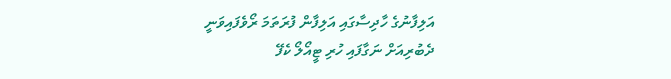އަލިފާނުގެ ހާދިސާގައި އަލިފާން ފުރަތަމަ ރޯވެފައިވަނީ ދެބުރިއަށް ނަގާފައި ހުރި ޓީއޯލޯ ކެފޭ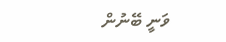ވަނީ ބޭނުން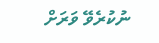ނުކުރެވޭ ވަރަށް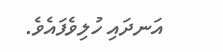އަނދައި ހުލިވެފައެވެ.